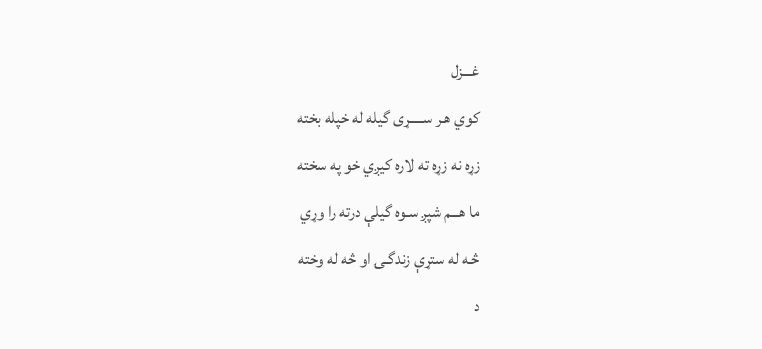غـــزل
کوي هـر ســـــړی گیله له خپله بخته
زړه نه زړه ته لاره کیږي خو په سخته
ما هـــم شپږ سـوه گیلې درته را وړي
څـه له ستړې زندگـۍ او څه له وخته
د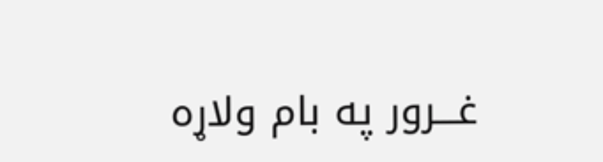غـــرور په بام ولاړه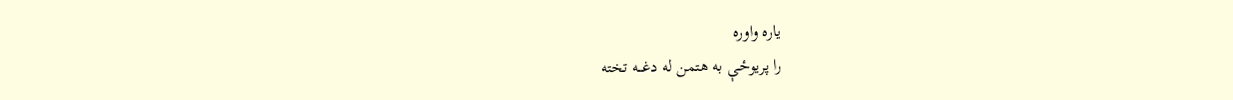یاره واوره
را پریوځـې به هتمن له دغـــه تخته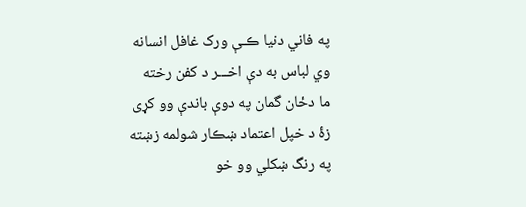په فاني دنیا ڪـې ورک غافل انسانه
وي لباس به دې اخـــر د کفن رخته
ما دځان گمان په دوې باندې وو کړی
زۀ د خپل اعتماد ښڪار شولمه زښته
په رنگ ښکلي وو خو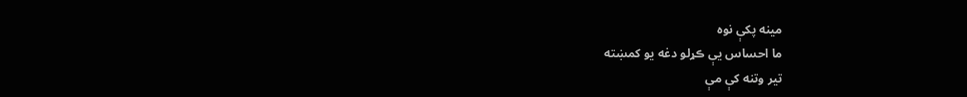مینه پکې نوه
ما احساس یې ڪړلو دغه یو کمښته
تیر وتنه کې مې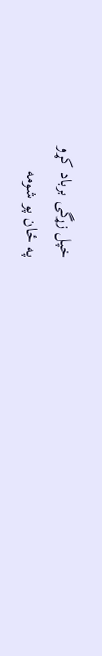خپل زړگی برباد کړو
په ځان پو شومه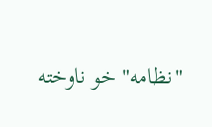"نظامه" خو ناوخته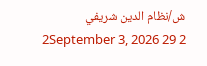ش/نظام الدین شریفي
2September 3, 2026 29 2